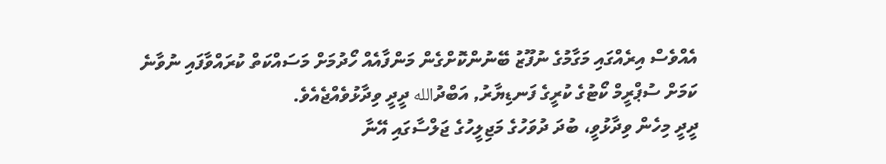އެއްވެސް އިރެއްގައި މަގާމުގެ ނުފޫޒު ބޭނުންކޮށްގެން މަންފާއެއް ހޯދުމަށް މަސައްކަތް ކުރައްވާފައި ނުވާނެ ކަމަށް ސުޕްރީމް ކޯޓުގެ ކުރީގެ ފަނޑިޔާރު, އަބްދުالله ދީދީ ވިދާޅުވެއްޖެއެވެ.
ދީދީ މިހެން ވިދާޅުވީ، ބުދަ ދުވަހުގެ މަޖިލީހުގެ ޖަލްސާގައި އޭނާ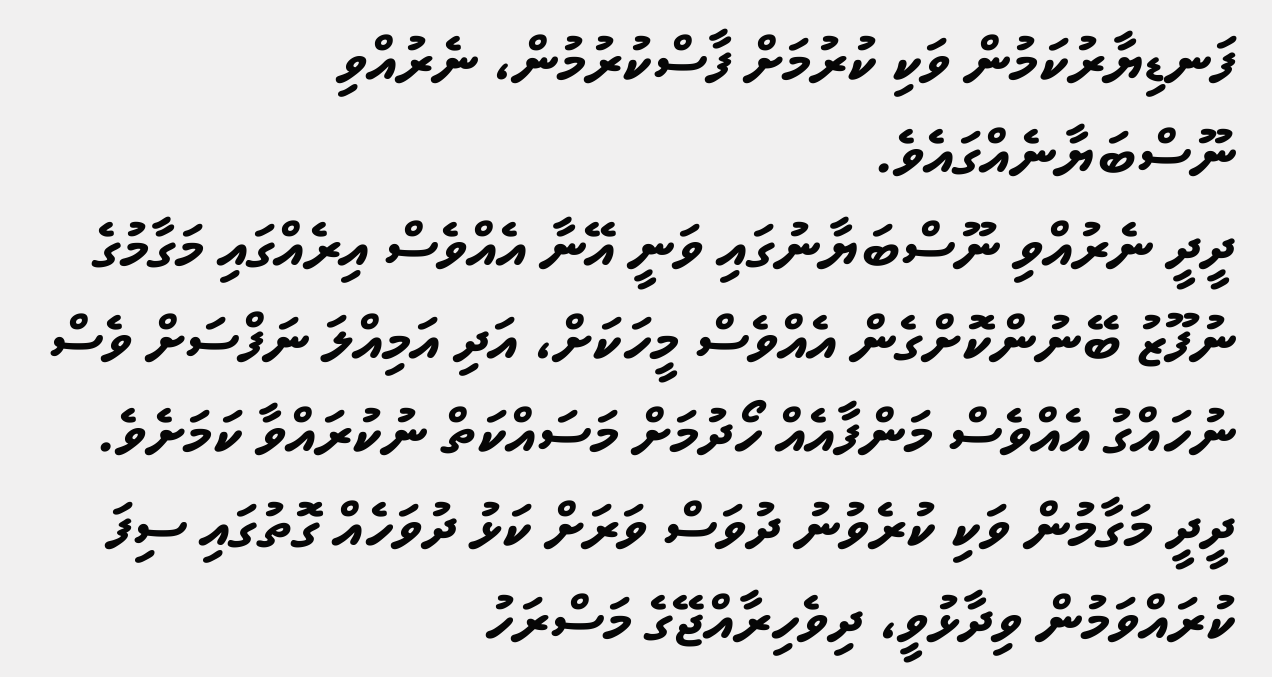ފަނޑިޔާރުކަމުން ވަކި ކުރުމަށް ފާސްކުރުމުން، ނެރުއްވި ނޫސްބަޔާނެއްގައެވެ.
ދީދީ ނެރުއްވި ނޫސްބަޔާނުގައި ވަނީ އޭނާ އެއްވެސް އިރެއްގައި މަގާމުގެ ނުފޫޒު ބޭނުންކޮށްގެން އެއްވެސް މީހަކަށް، އަދި އަމިއްލަ ނަފްސަށް ވެސް ނުހައްގު އެއްވެސް މަންފާއެއް ހޯދުމަށް މަސައްކަތް ނުކުރައްވާ ކަމަށެވެ.
ދީދީ މަގާމުން ވަކި ކުރެވުނު ދުވަސް ވަރަށް ކަޅު ދުވަހެއް ގޮތުގައި ސިފަ ކުރައްވަމުން ވިދާޅުވީ، ދިވެހިރާއްޖޭގެ މަސްރަހު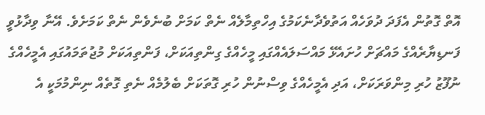އޮތް ގޮތުން އެފަދަ ދުވަހެއް އަތުވެދާނެކަމުގެ އިހްތިމާލެއް ނެތް ކަމަށް ބުނެވެން ނެތް ކަމަށެވެ. އޭނާ ވިދާޅުވީ ފަނޑިޔާރެއްގެ މައްޗަށް ހުށައެޅޭ މައްސަލައެއްގައި މީހެއްގެ ގިންތިއަކަށް، ފަންތިއަކަށް މުޖުތަމައުގައި އެމީހެއްގެ ނުފޫޒު ހުރި މިންވަރަކަށް، އަދި އެމީހެއްގެ ވިސްނުން ހުރި ގޮތަކަށް ބެލުމެއް ނެތި ގޮތެއް ނިންމުމަކީ އެ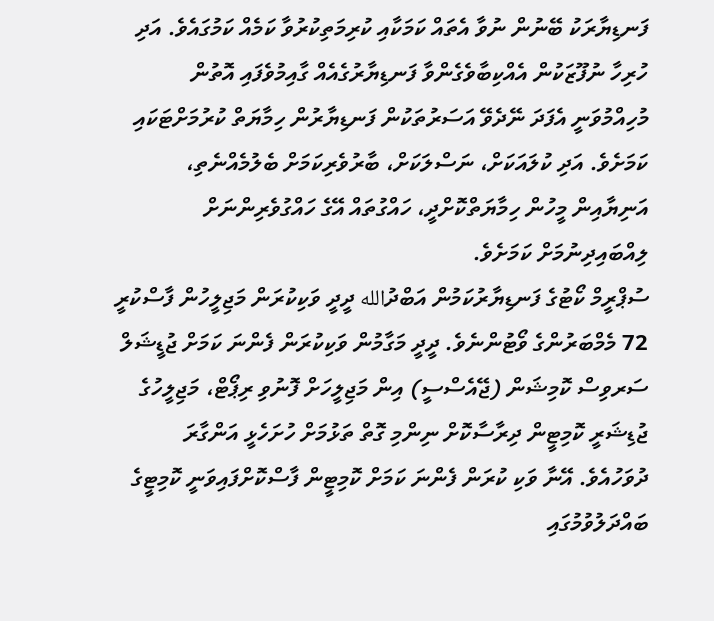ފަނޑިޔާރަކު ބޭނުން ނުވާ އެތައް ކަމަކާއި ކުރިމަތިކުރުވާ ކަމެއް ކަމުގައެވެ. އަދި ހުރިހާ ނުފޫޒަކުން އެއްކިބާވެގެންވާ ފަނޑިޔާރުގެއެއް ގާއިމުވެފައި އޮތުން މުހިއްމުވަނީ އެފަދަ ނޭދެވޭ އަސަރުތަކުން ފަނޑިޔާރުން ހިމާޔަތް ކުރުމަށްޓަކައި ކަމަށެވެ. އަދި ކުލައަކަށް، ނަސްލަކަށް، ބާރުވެރިކަމަށް ބެލުމެއްނެތި، އަނިޔާއިން މީހުން ހިމާޔަތްކޮށްދީ، ހައްގުތައް އޭގެ ހައްގުވެރިންނަށް ލިއްބައިދިނުމަށް ކަމަށެވެ.
ސުޕްރީމް ކޯޓުގެ ފަނޑިޔާރުކަމުން އަބްދުالله ދީދީ ވަކިކުރަން މަޖިލީހުން ފާސްކުރީ 72 މެމްބަރުންގެ ވޯޓުންނެވެ. ދީދީ މަގާމުން ވަކިކުރަން ފެންނަ ކަމަށް ޖުޑީޝަލް ސަރވިސް ކޮމިޝަން (ޖޭއެސްސީ) އިން މަޖިލީހަށް ފޮނުވި ރިޕޯޓް، މަޖިލީހުގެ ޖުޑިޝަރީ ކޮމިޓީން ދިރާސާކޮށް ނިންމި ގޮތް ތަޅުމަށް ހުށަހެޅީ އަންގާރަ ދުވަހުއެވެ. އޭނާ ވަކި ކުރަން ފެންނަ ކަމަށް ކޮމިޓީން ފާސްކޮށްފައިވަނީ ކޮމިޓީގެ ބައްދަލުވުމުގައި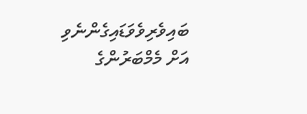ބައިވެރިވެވަޑައިގެންނެވި އަށް މެމްބަރުންގެ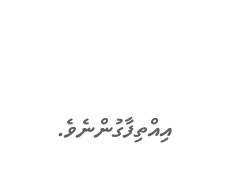އިއްތިފާގުންނެވެ.